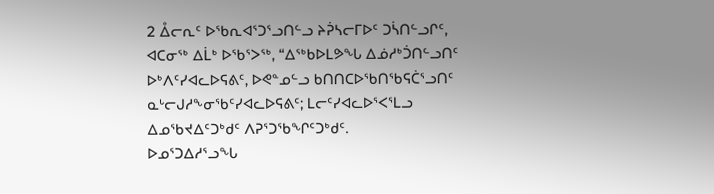2 ᐂᓕᕆᑦ ᐅᖃᕆᐊᕐᑐᕐᓗᑎᓪᓗ ᔨᕉᓴᓕᒥᐅᑦ ᑐᓵᑎᓪᓗᒋᑦ, ᐊᑕᓂᖅ ᐃᒫᒃ ᐅᖃᕐᐳᖅ, “ᐃᖅᑲᐅᒪᕗᖓ ᐃᓅᓱᒃᑑᑎᓪᓗᑎᑦ ᐅᒃᐱᑦᓯᐊᓚᐅᕋᕕᑦ, ᐅᕙᓐᓄᓪᓗ ᑲᑎᑎᑕᐅᖃᑎᖃᕋᑖᕐᓗᑎᑦ ᓇᒡᓕᒍᓱᖕᓂᖃᑦᓯᐊᓚᐅᕋᕕᑦ; ᒪᓕᑦᓯᐊᓚᐅᕐᐸᕐᒪᓗ ᐃᓄᖃᔪᐃᑦᑐᒃᑯᑦ ᐱᕈᕐᑐᖃᖏᑦᑐᒃᑯᑦ.
ᐅᓄᕐᑐᐃᓱᕐᓗᖓ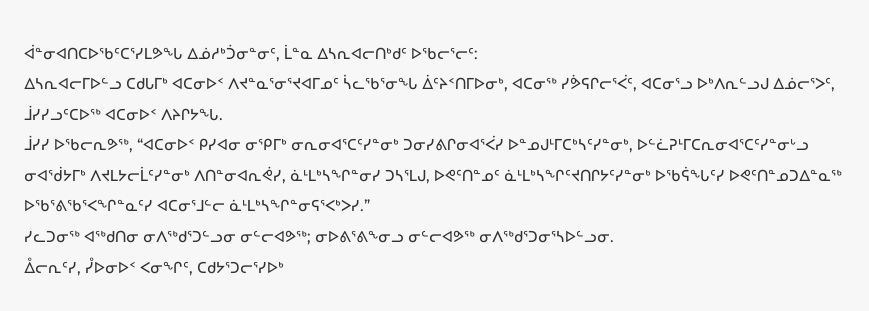ᐋᓐᓂᐊᑎᑕᐅᖃᑦᑕᕐᓯᒪᕗᖓ ᐃᓅᓱᒃᑑᓂᓐᓂᑦ, ᒫᓐᓇ ᐃᓴᕆᐊᓕᑎᒃᑯᑦ ᐅᖃᓕᕐᓕᑦ:
ᐃᓴᕆᐊᓕᒥᐅᓪᓗ ᑕᑯᒐᒥᒃ ᐊᑕᓂᐅᑉ ᐱᔪᓐᓇᕐᓂᕐᔪᐊᒥᓄᑦ ᓵᓚᖃᕐᓂᖓ ᐄᑦᔨᑉᑎᒥᐅᓂᒃ, ᐊᑕᓂᖅ ᓯᕘᕋᒋᓕᕐᐹᑦ, ᐊᑕᓂᕐᓗ ᐅᒃᐱᕆᓪᓗᒍ ᐃᓅᓕᕐᐳᑦ, ᒨᓯᓯᓗᑦᑕᐅᖅ ᐊᑕᓂᐅᑉ ᐱᔨᒋᔭᖓ.
ᒨᓯᓯ ᐅᖃᓕᕆᕗᖅ, “ᐊᑕᓂᐅᑉ ᑭᓯᐊᓂ ᓂᕿᒥᒃ ᓂᕆᓂᐊᕐᑕᑦᓯᓐᓂᒃ ᑐᓂᓯᕕᒋᓂᐊᕐᐹᓯ ᐅᓐᓄᒍᒻᒥᑕᒃᓴᑦᓯᓐᓂᒃ, ᐅᓪᓛᕈᒻᒥᑕᕆᓂᐊᕐᑕᑦᓯᓐᓂᒡᓗ ᓂᐊᖂᔭᒥᒃ ᐱᔪᒪᔭᓕᒫᑦᓯᓐᓂᒃ ᐱᑎᓐᓂᐊᕆᕚᓯ, ᓈᒻᒪᒃᓴᖏᓐᓂᓯ ᑐᓴᕐᒪᒍ, ᐅᕙᑦᑎᓐᓄᑦ ᓈᒻᒪᒃᓴᖏᑦᔪᑎᒋᔭᑦᓯᓐᓂᒃ ᐅᖃᕌᖓᑦᓯ ᐅᕙᑦᑎᓐᓄᑐᐃᓐᓇᖅ ᐅᖃᕐᕕᖃᕐᐸᖏᓐᓇᑦᓯ ᐊᑕᓂᕐᒧᓪᓕ ᓈᒻᒪᒃᓴᖏᓐᓂᕋᕐᐸᒃᐳᓯ.”
ᓯᓚᑐᓂᖅ ᐊᖅᑯᑎᓂ ᓂᐱᖅᑯᕐᑐᓪᓗᓂ ᓂᓪᓕᐊᕗᖅ; ᓂᐅᕕᕐᕕᖕᓂᓗ ᓂᓪᓕᐊᕗᖅ ᓂᐱᖅᑯᕐᑐᓂᕐᓴᐅᓪᓗᓂ.
ᐂᓕᕆᑦᓯ, ᓮᐅᓂᐅᑉ ᐸᓂᖏᑦ, ᑕᑯᔭᕐᑐᓕᕐᓯᐅᒃ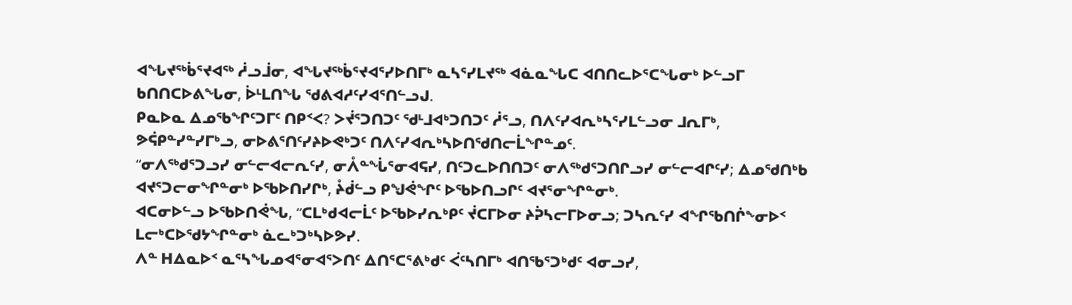ᐊᖓᔪᖅᑳᕐᔪᐊᖅ ᓲᓗᒨᓂ, ᐊᖓᔪᖅᑳᕐᔪᐊᕐᓯᐅᑎᒥᒃ ᓇᓴᕐᓯᒪᔪᖅ ᐊᓈᓇᖓᑕ ᐊᑎᑎᓚᐅᕐᑕᖓᓂᒃ ᐅᓪᓗᒥ ᑲᑎᑎᑕᐅᕕᖓᓂ, ᐆᒻᒪᑎᖓ ᖁᕕᐊᓱᑦᓯᐊᕐᑎᓪᓗᒍ.
ᑭᓇᐅᓇ ᐃᓄᖃᖏᑦᑐᒥᑦ ᑎᑭᑉᐸ? ᐳᔫᕐᑐᑎᑐᑦ ᖁᒻᒧᐊᒃᑐᑎᑐᑦ ᓲᕐᓗ, ᑎᐱᑦᓯᐊᕆᒃᓴᕐᓯᒪᓪᓗᓂ ᒧᕆᒥᒃ, ᕗᕌᑭᓐᓯᓐᓯᒥᒃᓗ, ᓂᐅᕕᕐᑎᑦᓯᔨᐅᕙᒃᑐᑦ ᑎᐱᑦᓯᐊᕆᒃᓴᐅᑎᖁᑎᓕᒫᖏᓐᓄᑦ.
“ᓂᐱᖅᑯᕐᑐᓗᓯ ᓂᓪᓕᐊᓕᕆᑦᓯ, ᓂᐰᓐᖔᕐᓂᐊᕋᓯ, ᑎᑦᑐᓚᐅᑎᑎᑐᑦ ᓂᐱᖅᑯᕐᑐᑎᒋᓗᓯ ᓂᓪᓕᐊᒋᑦᓯ; ᐃᓄᖁᑎᒃᑲ ᐊᔪᕐᑐᓕᓂᖏᓐᓂᒃ ᐅᖃᐅᑎᓯᒋᒃ, ᔧᑰᓪᓗ ᑭᖑᕚᖏᑦ ᐅᖃᐅᑎᓗᒋᑦ ᐊᔪᕐᓂᖏᓐᓂᒃ.
ᐊᑕᓂᐅᓪᓗ ᐅᖃᐅᑎᕚᖓ, “ᑕᒪᒃᑯᐊᓕᒫᑦ ᐅᖃᐅᓯᕆᒃᑭᑦ ᔫᑕᒥᐅᓂ ᔨᕉᓴᓕᒥᐅᓂᓗ; ᑐᓴᕆᑦᓯ ᐊᖏᖃᑎᒌᖕᓂᐅᑉ ᒪᓕᒃᑕᐅᖁᔭᖏᓐᓂᒃ ᓈᓚᒃᑐᒃᓴᐅᕗᓯ.
ᐱᓐ ᕼᐃᓇᐅᑉ ᓇᕐᓴᖓᓄᐊᕐᓂᐊᕐᐳᑎᑦ ᐃᑎᕐᑕᕐᕕᒃᑯᑦ ᐹᑦᓴᑎᒥᒃ ᐊᑎᖃᕐᑐᒃᑯᑦ ᐊᓂᓗᓯ,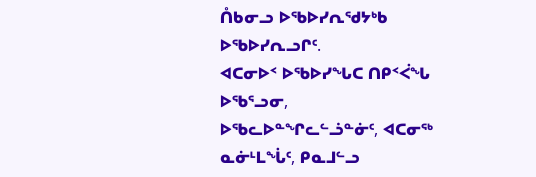ᑍᑲᓂᓗ ᐅᖃᐅᓯᕆᖁᔭᒃᑲ ᐅᖃᐅᓯᕆᓗᒋᑦ.
ᐊᑕᓂᐅᑉ ᐅᖃᐅᓯᖓᑕ ᑎᑭᑉᐹᖓ ᐅᖃᕐᓗᓂ,
ᐅᖃᓚᐅᓐᖏᓚᓪᓘᓐᓃᑦ, ᐊᑕᓂᖅ ᓇᓃᒻᒪᖔᑦ, ᑭᓇᒧᓪᓗ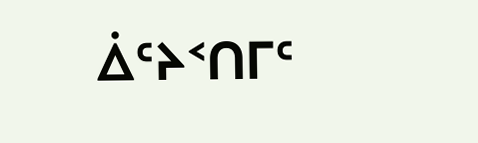ᐄᑦᔨᑉᑎᒥᑦ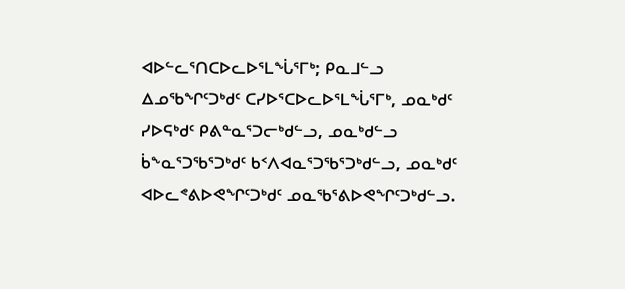ᐊᐅᓪᓚᕐᑎᑕᐅᓚᐅᕐᒪᖔᕐᒥᒃ; ᑭᓇᒧᓪᓗ ᐃᓄᖃᖏᑦᑐᒃᑯᑦ ᑕᓯᐅᕐᑕᐅᓚᐅᕐᒪᖔᕐᒥᒃ, ᓄᓇᒃᑯᑦ ᓯᐅᕋᒃᑯᑦ ᑭᕕᓐᓇᕐᑐᓕᒃᑯᓪᓗ, ᓄᓇᒃᑯᓪᓗ ᑳᖕᓇᕐᑐᖃᕐᑐᒃᑯᑦ ᑲᑉᐱᐊᓇᕐᑐᖃᕐᑐᒃᑯᓪᓗ, ᓄᓇᒃᑯᑦ ᐊᐅᓚᕝᕕᐅᕙᖏᑦᑐᒃᑯᑦ ᓄᓇᖃᕐᕕᐅᕙᖏᑦᑐᒃᑯᓪᓗ.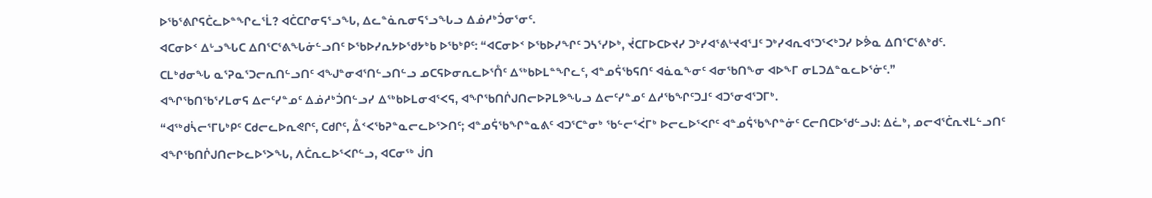ᐅᖃᕐᕕᒋᕋᑖᓚᐅᓐᖏᓚᕐᒫ? ᐊᑖᑕᒋᓂᕋᕐᓗᖓ, ᐃᓚᓐᓈᕆᓂᕋᕐᓗᖓᓗ ᐃᓅᓱᒃᑑᓂᕐᓂᑦ.
ᐊᑕᓂᐅᑉ ᐃᒡᓗᖓᑕ ᐃᑎᕐᑕᕐᕕᖓᓃᓪᓗᑎᑦ ᐅᖃᐅᓯᕆᔭᐅᖁᔭᒃᑲ ᐅᖃᒃᑭᑦ: “ᐊᑕᓂᐅᑉ ᐅᖃᐅᓯᖏᑦ ᑐᓴᕐᓯᐅᒃ, ᔫᑕᒥᐅᑕᐅᔪᓯ ᑐᒃᓯᐊᕐᕕᒡᔪᐊᕐᒧᑦ ᑐᒃᓯᐊᕆᐊᕐᑐᕐᐸᒃᑐᓯ ᐅᕘᓇ ᐃᑎᕐᑕᕐᕕᒃᑯᑦ.
ᑕᒪᒃᑯᓂᖓ ᓇᕐᕈᓇᕐᑐᓕᕆᑎᓪᓗᑎᑦ ᐊᖑᓐᓂᐊᕐᑎᓪᓗᑎᓪᓗ ᓄᑕᕋᐅᓂᕆᓚᐅᕐᑍᑦ ᐃᖅᑲᐅᒪᓐᖏᓚᑦ, ᐊᓐᓄᕌᖃᕋᑎᑦ ᐊᓈᓇᖕᓂᑦ ᐊᓂᖃᑎᖕᓂ ᐊᐅᖕᒥ ᓂᒪᑐᐃᓐᓇᓚᐅᕐᓃᑦ.”
ᐊᖏᖃᑎᖃᕐᓯᒪᓂᕋ ᐃᓕᑦᓯᓐᓄᑦ ᐃᓅᓱᒃᑑᑎᓪᓗᓯ ᐃᖅᑲᐅᒪᓂᐊᕐᐸᕋ, ᐊᖏᖃᑎᒌᒍᑎᓕᐅᕈᒪᕗᖓᓗ ᐃᓕᑦᓯᓐᓄᑦ ᐃᓱᖃᖏᑦᑐᒧᑦ ᐊᑐᕐᓂᐊᕐᑐᒥᒃ.
“ᐊᖅᑯᓵᓕᕐᒥᒐᒃᑭᑦ ᑕᑯᓕᓚᐅᕆᕙᒋᑦ, ᑕᑯᒋᑦ, ᐂᑉᐸᖃᕈᓐᓇᓕᓚᐅᕐᐳᑎᑦ; ᐊᓐᓄᕌᖃᖏᓐᓇᕕᑦ ᐊᑐᕐᑕᓐᓂᒃ ᖃᓪᓕᕐᐹᒥᒃ ᐅᓕᓚᐅᕐᐸᒋᑦ ᐊᓐᓄᕌᖃᖏᓐᓃᑦ ᑕᓕᑎᑕᐅᖁᓪᓗᒍ: ᐃᓛᒃ, ᓄᓕᐊᕐᑖᕆᔪᒪᓪᓗᑎᑦ ᐊᖏᖃᑎᒌᒍᑎᓕᐅᓚᐅᕐᐳᖓ, ᐱᑖᕆᓚᐅᕐᐸᒋᓪᓗ, ᐊᑕᓂᖅ ᒎᑎ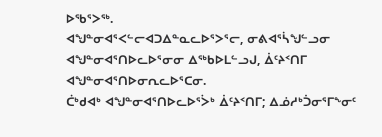ᐅᖃᕐᐳᖅ.
ᐊᖑᓐᓂᐊᕐᐸᓪᓕᐊᑐᐃᓐᓇᓚᐅᕐᐳᕐᓕ, ᓂᕕᐊᕐᓵᖑᓪᓗᓂ ᐊᖑᓐᓂᐊᕐᑎᐅᓚᐅᕐᓂᓂ ᐃᖅᑲᐅᒪᓪᓗᒍ, ᐄᑦᔨᑉᑎᒥ ᐊᖑᓐᓂᐊᕐᑎᐅᓂᕆᓚᐅᕐᑕᓂ.
ᑖᒃᑯᐊᒃ ᐊᖑᓐᓂᐊᕐᑎᐅᓚᐅᕐᐴᒃ ᐄᑦᔨᑉᑎᒥ; ᐃᓅᓱᒃᑑᓂᕐᒥᖕᓂᑦ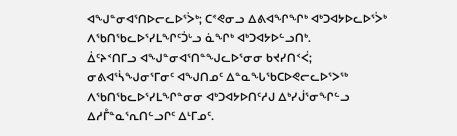ᐊᖑᓐᓂᐊᕐᑎᐅᓕᓚᐅᕐᐴᒃ; ᑕᕝᕙᓂᓗ ᐃᕕᐊᖏᖏᒃ ᐊᒃᑐᐊᔭᐅᓚᐅᕐᐴᒃ ᐱᖃᑎᖃᓚᐅᕐᓯᒪᖏᑦᑑᒡᓗ ᓈᖏᒃ ᐊᒃᑐᐊᔭᐅᓪᓗᑎᒃ.
ᐄᑦᔨᑉᑎᒥᓗ ᐊᖑᓐᓂᐊᕐᑎᓐᖑᓚᐅᕐᓂᓂ ᑲᔪᓯᑎᑉᐹ; ᓂᕕᐊᕐᓵᖑᓂᕐᒥᓂᑦ ᐊᖑᑎᓄᑦ ᐃᓐᓇᖓᖃᑕᐅᕙᓕᓚᐅᕐᐳᖅ ᐱᖃᑎᖃᓚᐅᕐᓯᒪᖏᓐᓂᓂ ᐊᒃᑐᐊᔭᐅᑎᑦᓱᒍ ᐃᒃᓯᒎᕐᓂᖏᓪᓗ ᐃᓱᒤᓐᓇᕐᕆᑎᓪᓗᒋᑦ ᐃᒻᒥᓄᑦ.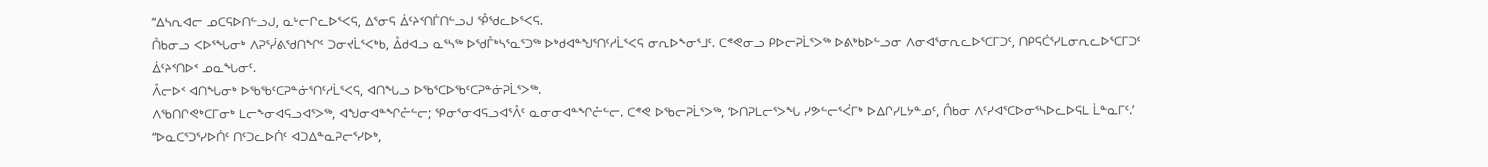“ᐃᓴᕆᐊᓕ ᓄᑕᕋᐅᑎᓪᓗᒍ, ᓇᒡᓕᒋᓚᐅᕐᐸᕋ, ᐃᕐᓂᕋ ᐄᑦᔨᑉᑎᒦᑎᓪᓗᒍ ᕾᖁᓚᐅᕐᐸᕋ.
ᑍᑲᓂᓗ ᐸᐅᕐᖓᓂᒃ ᐱᕈᕐᓰᕕᖁᑎᖏᑦ ᑐᓂᔪᒫᕐᐸᒃᑲ, ᐂᑯᐊᓗ ᓇᕐᓴᖅ ᐅᖁᒤᒃᓴᕐᓇᕐᑐᖅ ᐅᒃᑯᐊᓐᖑᕐᑎᑦᓱᒫᕐᐸᕋ ᓂᕆᐅᖕᓂᕐᒧᑦ. ᑕᕝᕙᓂᓗ ᑭᐅᓕᕈᒫᕐᐳᖅ ᐅᕕᒃᑲᐅᓪᓗᓂ ᐱᓂᐊᕐᓂᕆᓚᐅᕐᑕᒥᑐᑦ, ᑎᑭᕋᑖᕐᓯᒪᓂᕆᓚᐅᕐᑕᒥᑐᑦ ᐄᑦᔨᑉᑎᐅᑉ ᓄᓇᖓᓂᑦ.
ᐰᓕᐅᑉ ᐊᑎᖓᓂᒃ ᐅᖃᖃᑦᑕᕈᓐᓃᕐᑎᑦᓱᒫᕐᐸᕋ, ᐊᑎᖓᓗ ᐅᖃᕐᑕᐅᖃᑦᑕᕈᓐᓃᕈᒫᕐᐳᖅ.
ᐱᖃᑎᒋᕙᒃᑕᒥᓂᒃ ᒪᓕᖕᓂᐊᕋᓗᐊᕐᐳᖅ, ᐊᖑᓂᐊᓐᖏᓔᓪᓕ; ᕿᓂᕐᓂᐊᕋᓗᐊᕐᐰᑦ ᓇᓂᓂᐊᓐᖏᓔᓪᓕ. ᑕᕝᕙ ᐅᖃᓕᕈᒫᕐᐳᖅ, ‘ᐅᑎᕈᒪᓕᕐᐳᖓ ᓯᕗᓪᓕᕐᐹᒥᒃ ᐅᐃᒋᓯᒪᔭᓐᓄᑦ, ᑍᑲᓂ ᐱᑦᓯᐊᕐᑕᐅᓂᕐᓴᐅᓚᐅᕋᒪ ᒫᓐᓇᒥᑦ.’
“ᐅᓇᑕᕐᑐᕐᓯᐅᑏᑦ ᑎᑦᑐᓚᐅᑏᑦ ᐊᑐᐃᓐᓇᕈᓕᕐᓯᐅᒃ,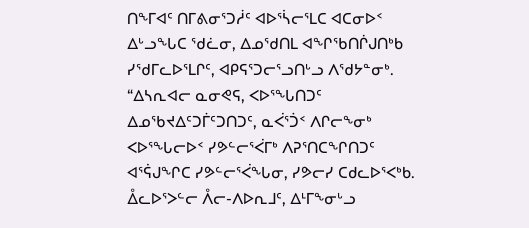ᑎᖕᒥᐊᑦ ᑎᒥᕕᓂᕐᑐᓲᑦ ᐊᐅᕐᓵᓕᕐᒪᑕ ᐊᑕᓂᐅᑉ ᐃᒡᓗᖓᑕ ᖁᓛᓂ, ᐃᓄᖁᑎᒪ ᐊᖏᖃᑎᒌᒍᑎᒃᑲ ᓯᖁᒥᓚᐅᕐᒪᒋᑦ, ᐊᑭᕋᕐᑐᓕᕐᓗᑎᒡᓗ ᐱᖁᔭᓐᓂᒃ.
“ᐃᓴᕆᐊᓕ ᓇᓂᕙᕋ, ᐸᐅᕐᖓᑎᑐᑦ ᐃᓄᖃᔪᐃᑦᑐᒦᑦᑐᑎᑐᑦ, ᓇᐹᕐᑑᑉ ᐱᒋᓕᖕᓂᒃ ᐸᐅᕐᖓᓕᐅᑉ ᓯᕗᓪᓕᕐᐹᒥᒃ ᐱᕈᕐᑎᑕᖏᑎᑐᑦ ᐊᕐᕌᒍᖏᑕ ᓯᕗᓪᓕᕐᐹᖓᓂ, ᓯᕗᓕᓯ ᑕᑯᓚᐅᕐᐸᒃᑲ. ᐂᓚᐅᕐᐳᓪᓕ ᐰᓕ-ᐱᐅᕆᒧᑦ, ᐃᒻᒥᖕᓂᒡᓗ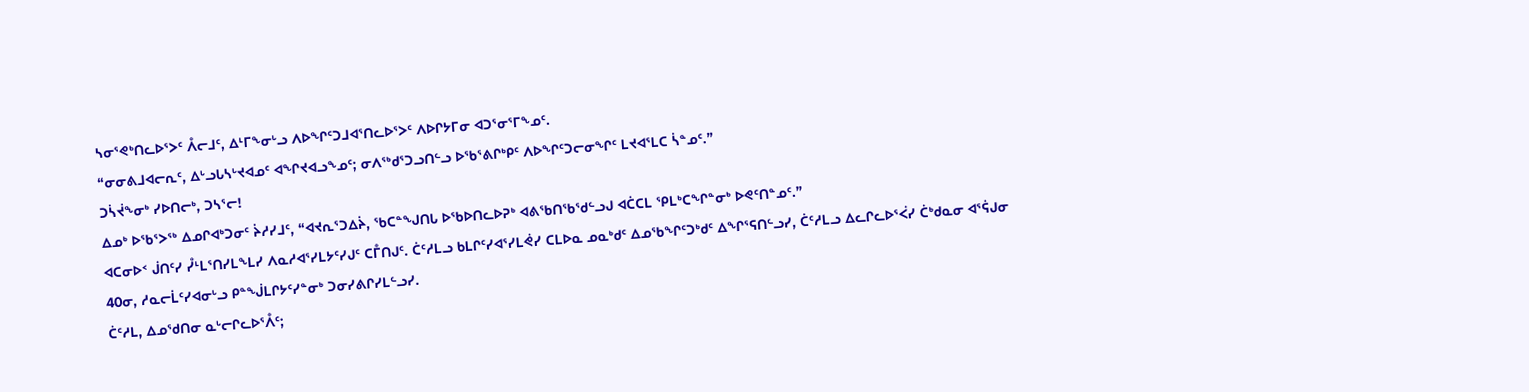ᓴᓂᕐᕙᒃᑎᓚᐅᕐᐳᑦ ᐰᓕᒧᑦ, ᐃᒻᒥᖕᓂᒡᓗ ᐱᐅᖏᑦᑐᒧᐊᕐᑎᓚᐅᕐᐳᑦ ᐱᐅᒋᔭᒥᓂ ᐊᑐᕐᓂᕐᒥᖕᓄᑦ.
“ᓂᓂᕕᒧᐊᓕᕆᑦ, ᐃᒡᓗᒐᓴᒡᔪᐊᓄᑦ ᐊᖏᔪᐊᓗᖕᓄᑦ; ᓂᐱᖅᑯᕐᑐᓗᑎᓪᓗ ᐅᖃᕐᕕᒋᒃᑭᑦ ᐱᐅᖏᑦᑐᓕᓂᖏᑦ ᒪᔪᐊᕐᒪᑕ ᓵᓐᓄᑦ.”
ᑐᓵᔫᖕᓂᒃ ᓯᐅᑎᓕᒃ, ᑐᓴᕐᓕ!
ᐃᓄᒃ ᐅᖃᕐᐳᖅ ᐃᓄᒋᐊᒃᑐᓂᑦ ᔩᓱᓯᒧᑦ, “ᐊᔪᕆᕐᑐᐃᔩ, ᖃᑕᓐᖑᑎᒐ ᐅᖃᐅᑎᓚᐅᕈᒃ ᐊᕕᖃᑎᖃᖁᓪᓗᒍ ᐊᑖᑕᒪ ᕿᒪᒃᑕᖏᓐᓂᒃ ᐅᕙᑦᑎᓐᓄᑦ.”
ᐊᑕᓂᐅᑉ ᒎᑎᑦᓯ ᓮᒻᒪᕐᑎᓯᒪᖕᒪᓯ ᐱᓇᓱᐊᕐᓯᒪᔭᑦᓯᒍᑦ ᑕᒤᑎᒍᑦ. ᑖᑦᓱᒪᓗ ᑲᒪᒋᑦᓯᐊᕐᓯᒪᕚᓯ ᑕᒪᐅᓇ ᓄᓇᒃᑯᑦ ᐃᓄᖃᖏᑦᑐᒃᑯᑦ ᐃᖏᕐᕋᑎᓪᓗᓯ, ᑖᑦᓱᒪᓗ ᐃᓚᒋᓚᐅᕐᐹᓯ ᑖᒃᑯᓇᓂ ᐊᕐᕌᒍᓂ 40ᓂ, ᓱᓇᓕᒫᑦᓯᐊᓂᒡᓗ ᑭᓐᖒᒪᒋᔭᑦᓯᓐᓂᒃ ᑐᓂᓯᕕᒋᓯᒪᓪᓗᓯ.
ᑖᑦᓱᒪ, ᐃᓄᖁᑎᓂ ᓇᒡᓕᒋᓚᐅᕐᐰᑦ;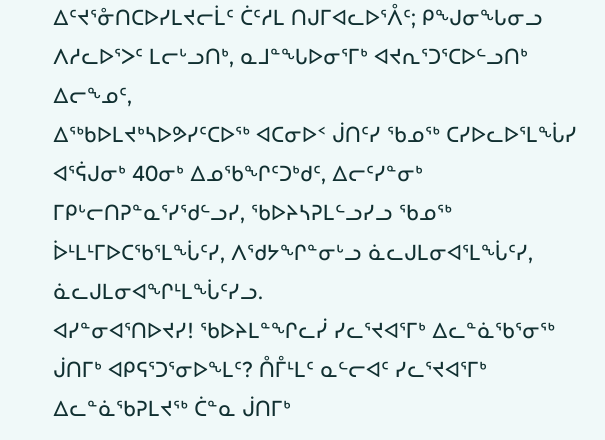ᐃᑦᔪᕐᓁᑎᑕᐅᓯᒪᔪᓕᒫᑦ ᑖᑦᓱᒪ ᑎᒍᒥᐊᓚᐅᕐᐰᑦ; ᑭᖑᓂᖓᓂᓗ ᐱᓱᓚᐅᕐᐳᑦ ᒪᓕᒡᓗᑎᒃ, ᓇᒧᓐᖓᐅᓂᕐᒥᒃ ᐊᔪᕆᕐᑐᕐᑕᐅᓪᓗᑎᒃ ᐃᓕᖕᓄᑦ,
ᐃᖅᑲᐅᒪᔪᒃᓴᐅᕗᓯᑦᑕᐅᖅ ᐊᑕᓂᐅᑉ ᒎᑎᑦᓯ ᖃᓄᖅ ᑕᓯᐅᓚᐅᕐᒪᖔᓯ ᐊᕐᕌᒍᓂᒃ 40ᓂᒃ ᐃᓄᖃᖏᑦᑐᒃᑯᑦ, ᐃᓕᑦᓯᓐᓂᒃ ᒥᑭᒡᓕᑎᕈᓐᓇᕐᓯᖁᓪᓗᓯ, ᖃᐅᔨᓴᕈᒪᓪᓗᓯᓗ ᖃᓄᖅ ᐆᒻᒪᒻᒥᐅᑕᖃᕐᒪᖔᑦᓯ, ᐱᖁᔭᖏᓐᓂᒡᓗ ᓈᓚᒍᒪᓂᐊᕐᒪᖔᑦᓯ, ᓈᓚᒍᒪᓂᐊᖏᒻᒪᖔᑦᓯᓗ.
ᐊᓯᓐᓂᐊᕐᑎᐅᔪᓯ! ᖃᐅᔨᒪᓐᖏᓚᓰ ᓯᓚᕐᔪᐊᕐᒥᒃ ᐃᓚᓐᓈᖃᕐᓂᖅ ᒎᑎᒥᒃ ᐊᑭᕋᕐᑐᕐᓂᐅᖕᒪᑦ? ᑍᒤᒻᒪᑦ ᓇᓪᓕᐊᑦ ᓯᓚᕐᔪᐊᕐᒥᒃ ᐃᓚᓐᓈᖃᕈᒪᔪᖅ ᑖᓐᓇ ᒎᑎᒥᒃ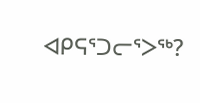ᐊᑭᕋᕐᑐᓕᕐᐳᖅ?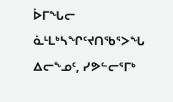ᐆᒥᖓᓕ ᓈᒻᒪᒃᓴᖏᑦᔪᑎᖃᕐᐳᖓ ᐃᓕᖕᓄᑦ, ᓯᕗᓪᓕᕐᒥᒃ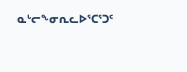ᓇᒡᓕᖕᓂᕆᓚᐅᕐᑕᕐᑐᑦ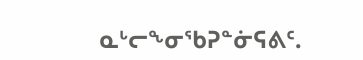ᓇᒡᓕᖕᓂᖃᕈᓐᓃᕋᕕᑦ.